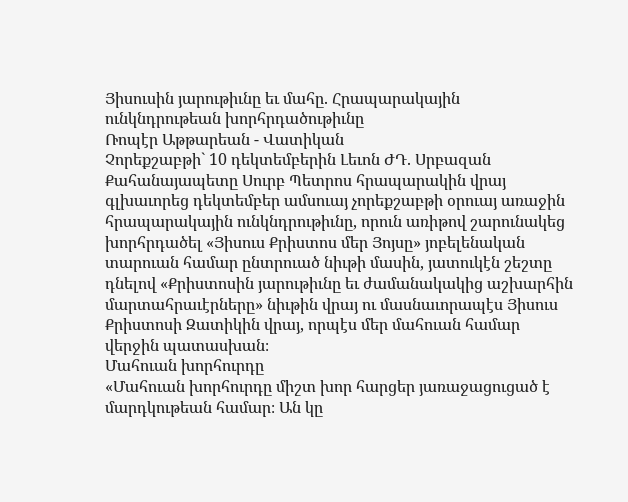Յիսուսին յարութիւնը եւ մահը. Հրապարակային ունկնդրութեան խորհրդածութիւնը
Ռոպէր Աթթարեան - Վատիկան
Չորեքշաբթի` 10 դեկտեմբերին Լեւոն ԺԴ. Սրբազան Քահանայապետը Սուրբ Պետրոս հրապարակին վրայ գլխաւորեց դեկտեմբեր ամսուայ չորեքշաբթի օրուայ առաջին հրապարակային ունկնդրութիւնը, որուն առիթով շարունակեց խորհրդածել «Յիսուս Քրիստոս մեր Յոյսը» յոբելենական տարուան համար ընտրուած նիւթի մասին, յատուկէն շեշտը դնելով «Քրիստոսին յարութիւնը եւ ժամանակակից աշխարհին մարտահրաւէրները» նիւթին վրայ ու մասնաւորապէս Յիսուս Քրիստոսի Զատիկին վրայ, որպէս մեր մահուան համար վերջին պատասխան։
Մահուան խորհուրդը
«Մահուան խորհուրդը միշտ խոր հարցեր յառաջացուցած է մարդկութեան համար։ Ան կը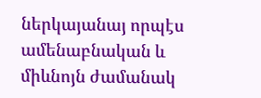ներկայանայ որպէս ամենաբնական և միևնոյն ժամանակ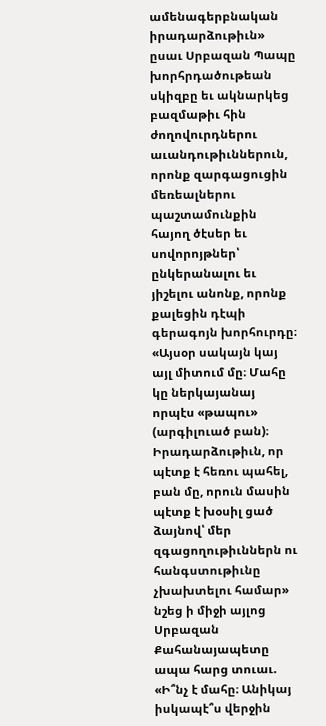ամենագերբնական իրադարձութիւն» ըսաւ Սրբազան Պապը խորհրդածութեան սկիզբը եւ ակնարկեց բազմաթիւ հին ժողովուրդներու աւանդութիւններուն, որոնք զարգացուցին մեռեալներու պաշտամունքին հայող ծէսեր եւ սովորոյթներ՝ ընկերանալու եւ յիշելու անոնք, որոնք քալեցին դէպի գերագոյն խորհուրդը։
«Այսօր սակայն կայ այլ միտում մը։ Մահը կը ներկայանայ որպէս «թապու» (արգիլուած բան)։ Իրադարձութիւն, որ պէտք է հեռու պահել, բան մը, որուն մասին պէտք է խօսիլ ցած ձայնով՝ մեր զգացողութիւններն ու հանգստութիւնը չխախտելու համար» նշեց ի միջի այլոց Սրբազան Քահանայապետը ապա հարց տուաւ. «Ի՞նչ է մահը։ Անիկայ իսկապէ՞ս վերջին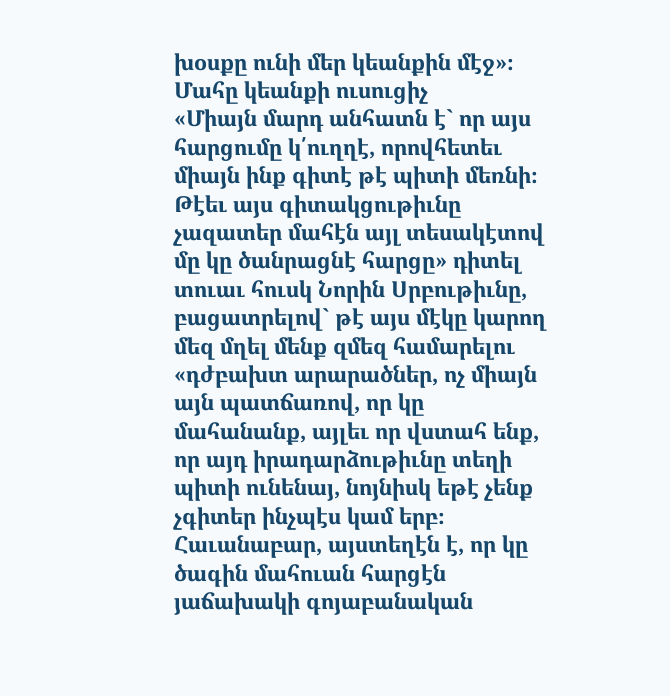խօսքը ունի մեր կեանքին մէջ»։
Մահը կեանքի ուսուցիչ
«Միայն մարդ անհատն է` որ այս հարցումը կ՛ուղղէ, որովհետեւ միայն ինք գիտէ թէ պիտի մեռնի։ Թէեւ այս գիտակցութիւնը չազատեր մահէն այլ տեսակէտով մը կը ծանրացնէ հարցը» դիտել տուաւ հուսկ Նորին Սրբութիւնը, բացատրելով` թէ այս մէկը կարող մեզ մղել մենք զմեզ համարելու «դժբախտ արարածներ, ոչ միայն այն պատճառով, որ կը մահանանք, այլեւ որ վստահ ենք, որ այդ իրադարձութիւնը տեղի պիտի ունենայ, նոյնիսկ եթէ չենք չգիտեր ինչպէս կամ երբ։ Հաւանաբար, այստեղէն է, որ կը ծագին մահուան հարցէն յաճախակի գոյաբանական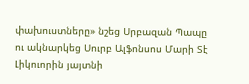փախուստները» նշեց Սրբազան Պապը ու ակնարկեց Սուրբ Ալֆոնսոս Մարի Տէ Լիկուորին յայտնի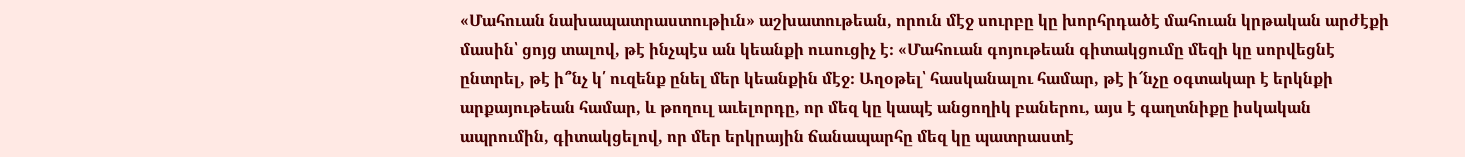«Մահուան նախապատրաստութիւն» աշխատութեան, որուն մէջ սուրբը կը խորհրդածէ մահուան կրթական արժէքի մասին՝ ցոյց տալով, թէ ինչպէս ան կեանքի ուսուցիչ է։ «Մահուան գոյութեան գիտակցումը մեզի կը սորվեցնէ ընտրել, թէ ի՞նչ կ՛ ուզենք ընել մեր կեանքին մէջ։ Աղօթել՝ հասկանալու համար, թէ ի՜նչը օգտակար է երկնքի արքայութեան համար, և թողուլ աւելորդը, որ մեզ կը կապէ անցողիկ բաներու, այս է գաղտնիքը իսկական ապրումին, գիտակցելով, որ մեր երկրային ճանապարհը մեզ կը պատրաստէ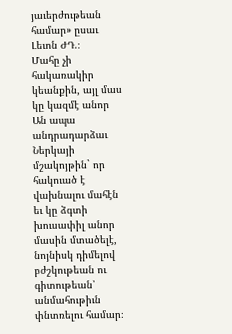յաւերժութեան համար» ըսաւ Լեւոն ԺԴ.։
Մահը չի հակառակիր կեանքին, այլ մաս կը կազմէ անոր
Ան ապա անդրադարձաւ Ներկայի մշակոյթին` որ հակուած է վախնալու մահէն եւ կը ձգտի խուսափիլ անոր մասին մտածելէ, նոյնիսկ դիմելով բժշկութեան ու գիտութեան՝ անմահութիւն փնտռելու համար։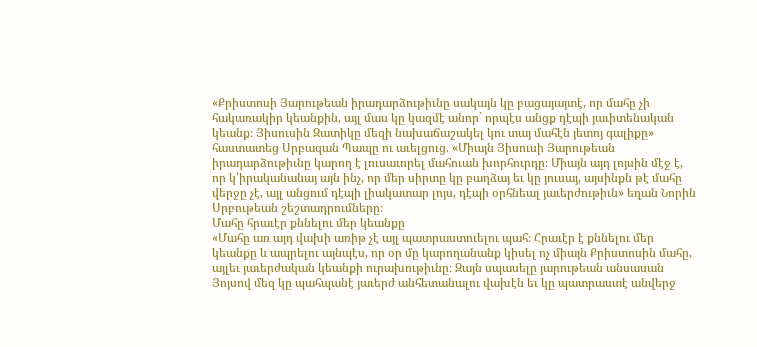«Քրիստոսի Յարութեան իրադարձութիւնը սակայն կը բացայայտէ, որ մահը չի հակառակիր կեանքին, այլ մաս կը կազմէ անոր` որպէս անցք դէպի յաւիտենական կեանք։ Յիսուսին Զատիկը մեզի նախաճաշակել կու տայ մահէն յետոյ գալիքը» հաստատեց Սրբազան Պապը ու աւելցուց. «Միայն Յիսուսի Յարութեան իրադարձութիւնը կարող է լուսաւորել մահուան խորհուրդը։ Միայն այդ լոյսին մէջ է, որ կ՛իրականանայ այն ինչ, որ մեր սիրտը կը բաղձայ եւ կը յուսայ, այսինքն թէ մահը վերջը չէ, այլ անցում դէպի լիակատար լոյս, դէպի օրհնեալ յաւերժութիւն» եղան Նորին Սրբութեան շեշտադրումները։
Մահը հրաւէր քննելու մեր կեանքը
«Մահը առ այդ վախի առիթ չէ այլ պատրաստուելու պահ։ Հրաւէր է քննելու մեր կեանքը և ապրելու այնպէս, որ օր մը կարողանանք կիսել ոչ միայն Քրիստոսին մահը, այլեւ յաւերժական կեանքի ուրախութիւնը։ Զայն սպասելը յարութեան անսասան Յոյսով մեզ կը պահպանէ յաւերժ անհետանալու վախէն եւ կը պատրաստէ անվերջ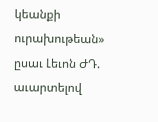կեանքի ուրախութեան» ըսաւ Լեւոն ԺԴ. աւարտելով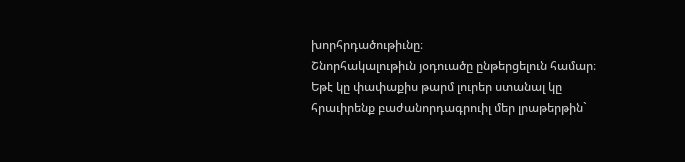խորհրդածութիւնը։
Շնորհակալութիւն յօդուածը ընթերցելուն համար։ Եթէ կը փափաքիս թարմ լուրեր ստանալ կը հրաւիրենք բաժանորդագրուիլ մեր լրաթերթին`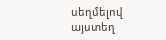սեղմելով այստեղ